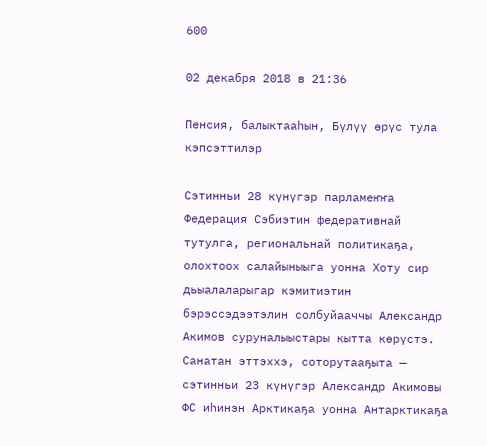600

02 декабря 2018 в 21:36

Пенсия, балыктааһын, Бүлүү өрүс тула кэпсэттилэр

Сэтинньи 28 күнүгэр парламеҥҥа Федерация Сэбиэтин федеративнай тутулга, региональнай политикаҕа, олохтоох салайыныыга уонна Хоту сир дьыалаларыгар кэмитиэтин бэрэссэдээтэлин солбуйааччы Александр Акимов суруналыыстары кытта көрүстэ. Санатан эттэххэ, соторутааҕыта — сэтинньи 23 күнүгэр Александр Акимовы ФС иһинэн Арктикаҕа уонна Антарктикаҕа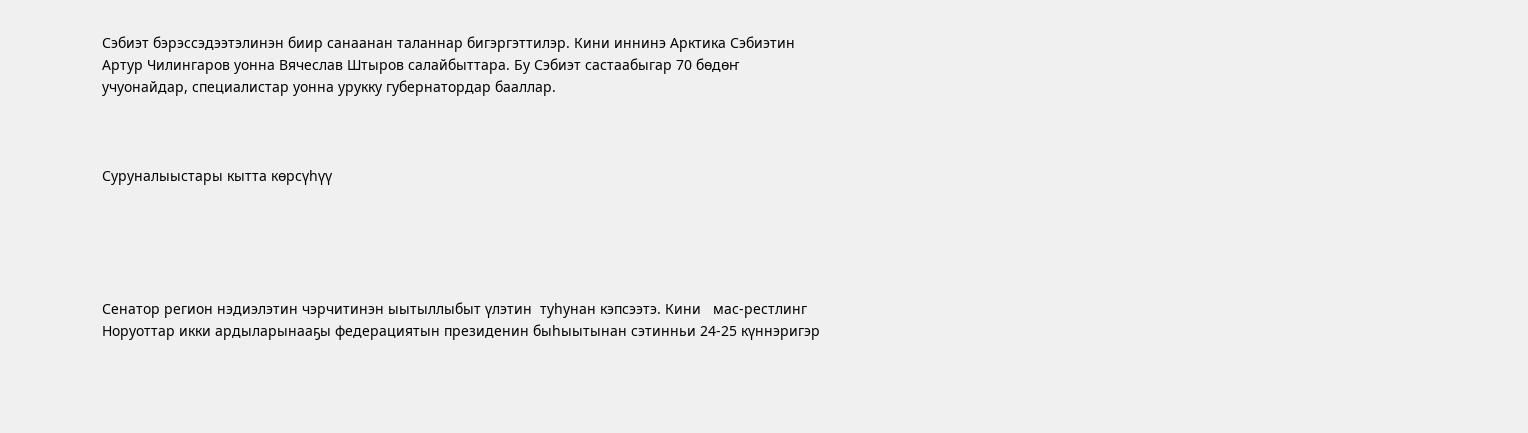Сэбиэт бэрэссэдээтэлинэн биир санаанан таланнар бигэргэттилэр. Кини иннинэ Арктика Сэбиэтин Артур Чилингаров уонна Вячеслав Штыров салайбыттара. Бу Сэбиэт састаабыгар 70 бөдөҥ учуонайдар, специалистар уонна урукку губернатордар бааллар.



Суруналыыстары кытта көрсүһүү





Сенатор регион нэдиэлэтин чэрчитинэн ыытыллыбыт үлэтин  туһунан кэпсээтэ. Кини   мас-рестлинг Норуоттар икки ардыларынааҕы федерациятын президенин быһыытынан сэтинньи 24-25 күннэригэр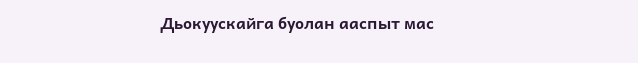Дьокуускайга буолан ааспыт мас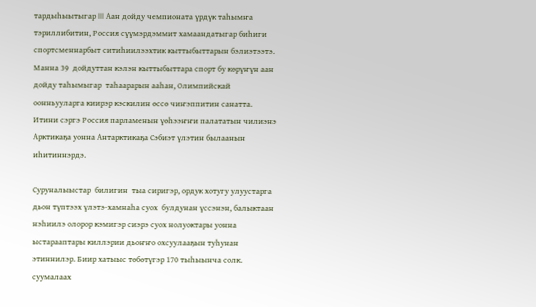тардыһыытыгар III Аан дойду чемпионата үрдүк таһымҥа тэриллибитин, Россия сүүмэрдэммит хамаандатыгар биһиги спортсменнарбыт ситиһиилээхтик кыттыбыттарын бэлиэтээтэ. Манна 39  дойдуттан кэлэн кыттыбыттара спорт бу көрүҥүн аан дойду таһымыгар  таһаарарын ааһан, Олимпийскай оонньууларга киирэр кэскилин өссө чиҥэппитин санатта. Итини сэргэ Россия парламенын үөһээҥҥи палататын чилиэнэ Арктикаҕа уонна Антарктикаҕа Сэбиэт үлэтин былаанын иһитиннэрдэ.

Суруналыыстар  билигин  тыа сиригэр, ордук хотугу улуустарга  дьон түптээх үлэтэ-хамнаһа суох  булдунан үссэнэн, балыктаан нэһиилэ олорор кэмигэр сиэрэ суох нолуоктары уонна ыстарааптары киллэрии дьоҥҥо охсуулааҕын туһунан этиннилэр. Биир хатыыс төбөтүгэр 170 тыһыынча солк. суумалаах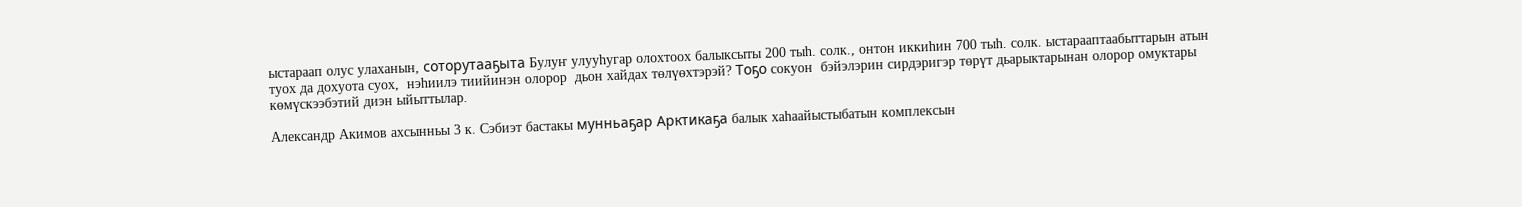ыстараап олус улаханын, соторутааҕыта Булуҥ улууһугар олохтоох балыксыты 200 тыһ. солк., онтон иккиһин 700 тыһ. солк. ыстарааптаабыттарын атын туох да дохуота суох,  нэһиилэ тиийинэн олорор  дьон хайдах төлүөхтэрэй? Тоҕо сокуон  бэйэлэрин сирдэригэр төрүт дьарыктарынан олорор омуктары көмүскээбэтий диэн ыйыттылар.

Александр Акимов ахсынньы 3 к. Сэбиэт бастакы мунньаҕар Арктикаҕа балык хаһаайыстыбатын комплексын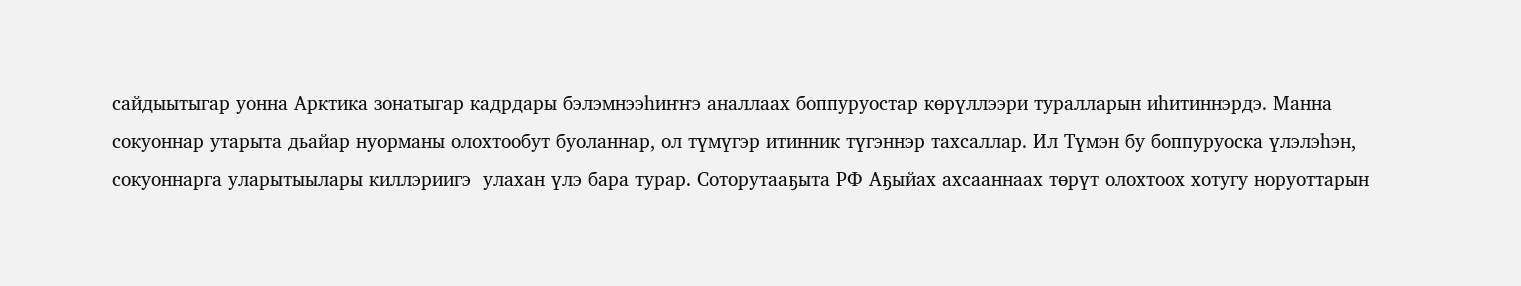сайдыытыгар уонна Арктика зонатыгар кадрдары бэлэмнээһиҥҥэ аналлаах боппуруостар көрүллээри туралларын иһитиннэрдэ. Манна сокуоннар утарыта дьайар нуорманы олохтообут буоланнар, ол түмүгэр итинник түгэннэр тахсаллар. Ил Түмэн бу боппуруоска үлэлэһэн, сокуоннарга уларытыылары киллэриигэ  улахан үлэ бара турар. Соторутааҕыта РФ Аҕыйах ахсааннаах төрүт олохтоох хотугу норуоттарын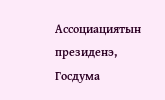Ассоциациятын президенэ, Госдума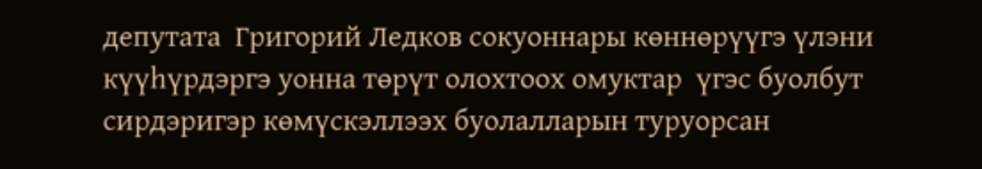депутата  Григорий Ледков сокуоннары көннөрүүгэ үлэни күүһүрдэргэ уонна төрүт олохтоох омуктар  үгэс буолбут сирдэригэр көмүскэллээх буолалларын туруорсан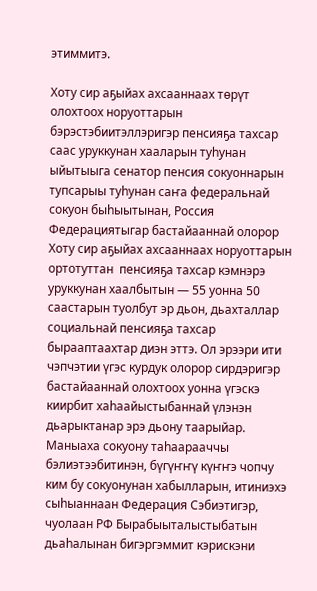этиммитэ.

Хоту сир аҕыйах ахсааннаах төрүт олохтоох норуоттарын бэрэстэбиитэллэригэр пенсияҕа тахсар саас уруккунан хааларын туһунан ыйытыыга сенатор пенсия сокуоннарын тупсарыы туһунан саҥа федеральнай сокуон быһыытынан, Россия Федерациятыгар бастайааннай олорор Хоту сир аҕыйах ахсааннаах норуоттарын ортотуттан  пенсияҕа тахсар кэмнэрэ уруккунан хаалбытын — 55 уонна 50 саастарын туолбут эр дьон, дьахталлар социальнай пенсияҕа тахсар бырааптаахтар диэн эттэ. Ол эрээри ити чэпчэтии үгэс курдук олорор сирдэригэр бастайааннай олохтоох уонна үгэскэ киирбит хаһаайыстыбаннай үлэнэн дьарыктанар эрэ дьону таарыйар. Маныаха сокуону таһаарааччы бэлиэтээбитинэн, бүгүҥҥү күҥҥэ чопчу ким бу сокуонунан хабылларын, итиниэхэ сыһыаннаан Федерация Сэбиэтигэр, чуолаан РФ Бырабыыталыстыбатын дьаһалынан бигэргэммит кэрискэни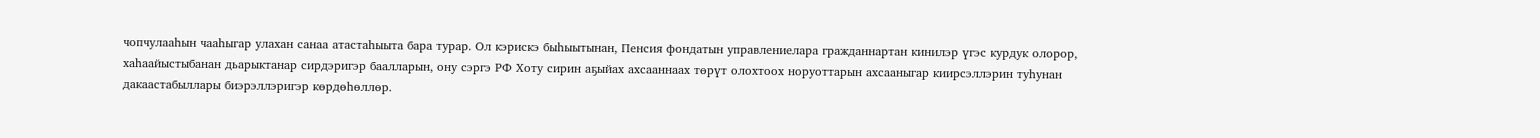чопчулааһын чааһыгар улахан санаа атастаһыыта бара турар. Ол кэрискэ быһыытынан, Пенсия фондатын управлениелара гражданнартан кинилэр үгэс курдук олорор, хаһаайыстыбанан дьарыктанар сирдэригэр баалларын, ону сэргэ РФ Хоту сирин аҕыйах ахсааннаах төрүт олохтоох норуоттарын ахсааныгар киирсэллэрин туһунан дакаастабыллары биэрэллэригэр көрдөһөллөр.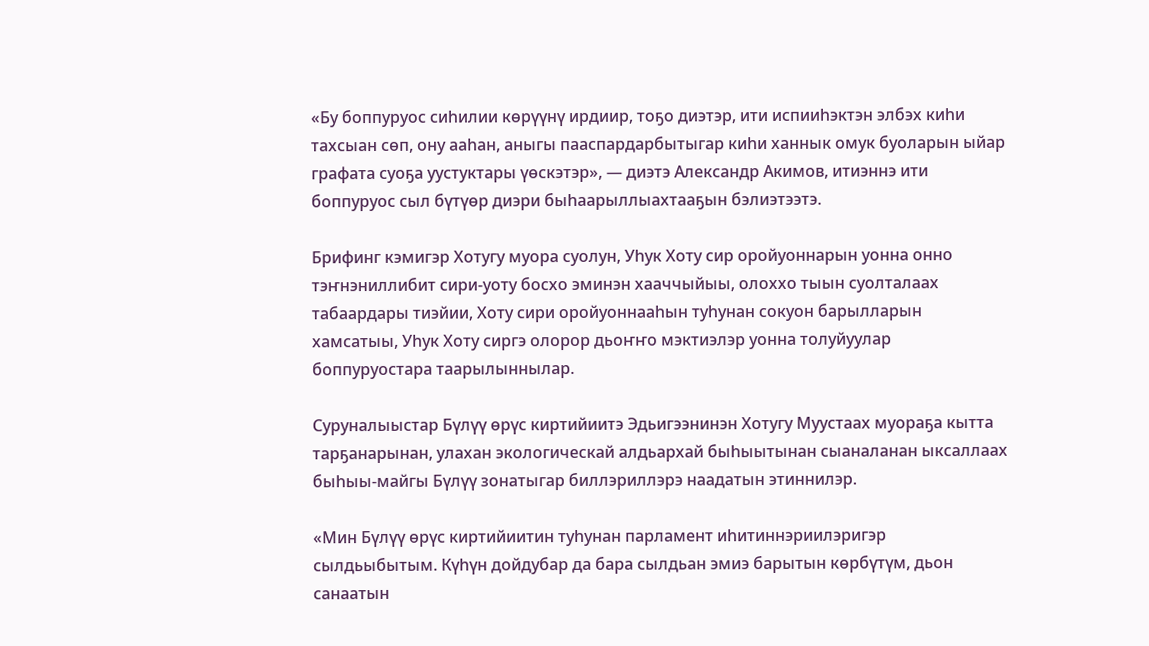«Бу боппуруос сиһилии көрүүнү ирдиир, тоҕо диэтэр, ити испииһэктэн элбэх киһи тахсыан сөп, ону ааһан, аныгы пааспардарбытыгар киһи ханнык омук буоларын ыйар графата суоҕа уустуктары үөскэтэр», — диэтэ Александр Акимов, итиэннэ ити боппуруос сыл бүтүөр диэри быһаарыллыахтааҕын бэлиэтээтэ.

Брифинг кэмигэр Хотугу муора суолун, Уһук Хоту сир оройуоннарын уонна онно тэҥнэниллибит сири-уоту босхо эминэн хааччыйыы, олоххо тыын суолталаах табаардары тиэйии, Хоту сири оройуоннааһын туһунан сокуон барылларын хамсатыы, Уһук Хоту сиргэ олорор дьоҥҥо мэктиэлэр уонна толуйуулар боппуруостара таарылыннылар.

Суруналыыстар Бүлүү өрүс киртийиитэ Эдьигээнинэн Хотугу Муустаах муораҕа кытта тарҕанарынан, улахан экологическай алдьархай быһыытынан сыаналанан ыксаллаах быһыы-майгы Бүлүү зонатыгар биллэриллэрэ наадатын этиннилэр.

«Мин Бүлүү өрүс киртийиитин туһунан парламент иһитиннэриилэригэр сылдьыбытым. Күһүн дойдубар да бара сылдьан эмиэ барытын көрбүтүм, дьон санаатын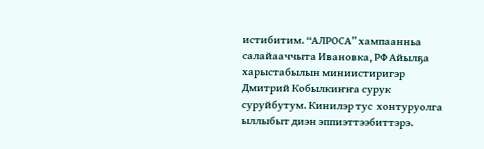истибитим. “АЛРОСА” хампаанньа салайааччыта Ивановка, РФ Айылҕа харыстабылын миниистиригэр  Дмитрий Кобылкиҥҥа сурук суруйбутум. Кинилэр тус  хонтуруолга ыллыбыт диэн эппиэттээбиттэрэ.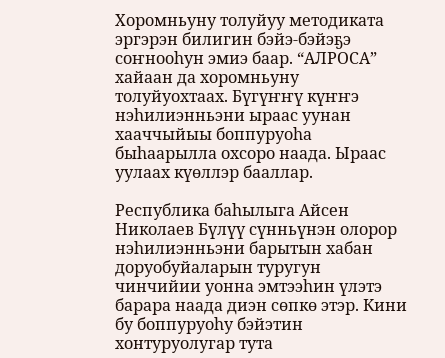Хоромньуну толуйуу методиката эргэрэн билигин бэйэ-бэйэҕэ соҥнооһун эмиэ баар. “АЛРОСА” хайаан да хоромньуну толуйуохтаах. Бүгүҥҥү күҥҥэ нэһилиэнньэни ыраас уунан хааччыйыы боппуруоһа быһаарылла охсоро наада. Ыраас уулаах күөллэр бааллар.

Республика баһылыга Айсен Николаев Бүлүү сүнньүнэн олорор нэһилиэнньэни барытын хабан доруобуйаларын туругун чинчийии уонна эмтээһин үлэтэ барара наада диэн сөпкө этэр. Кини бу боппуруоһу бэйэтин хонтуруолугар тута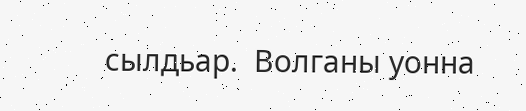сылдьар.  Волганы уонна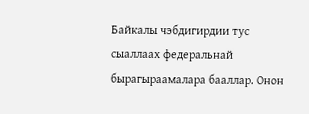Байкалы чэбдигирдии тус сыаллаах федеральнай бырагыраамалара бааллар. Онон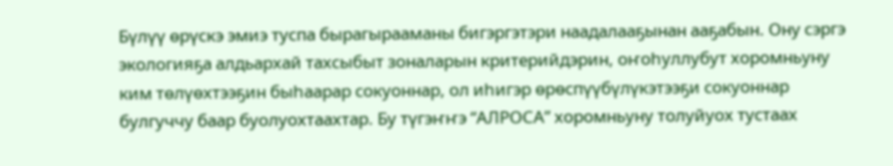Бүлүү өрүскэ эмиэ туспа бырагырааманы бигэргэтэри наадалааҕынан ааҕабын. Ону сэргэ экологияҕа алдьархай тахсыбыт зоналарын критерийдэрин, оҥоһуллубут хоромньуну ким төлүөхтээҕин быһаарар сокуоннар, ол иһигэр өрөспүүбүлүкэтээҕи сокуоннар булгуччу баар буолуохтаахтар. Бу түгэҥҥэ “АЛРОСА” хоромньуну толуйуох тустаах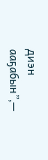диэн ааҕабын”,—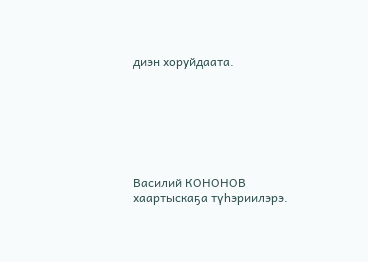диэн хоруйдаата.







Василий КОНОНОВ хаартыскаҕа түһэриилэрэ.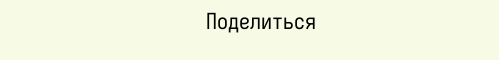Поделиться